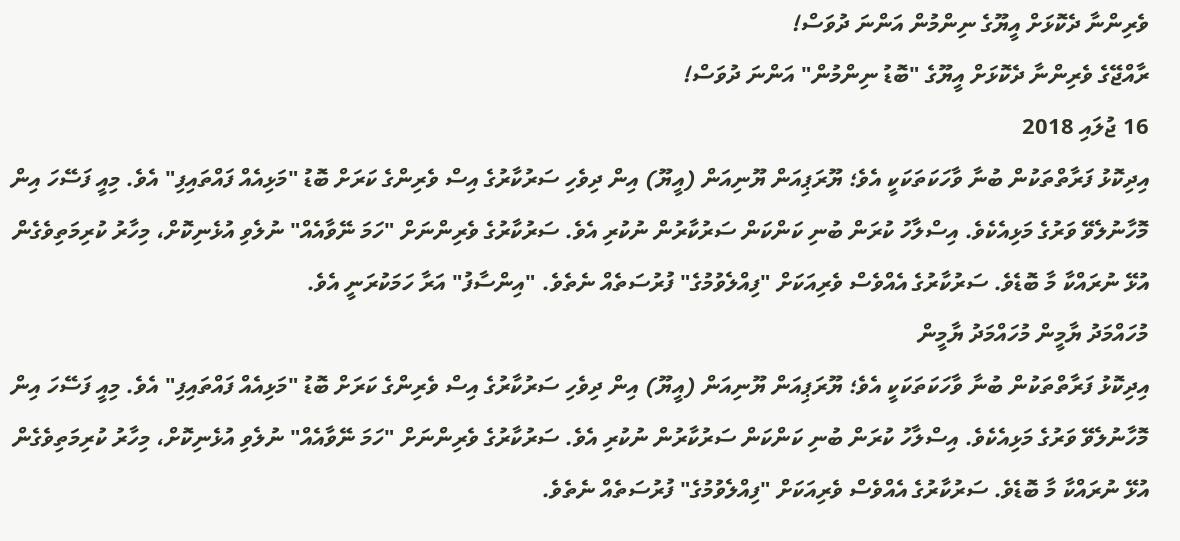ވެރިންނާ ދެކޮޅަށް އީޔޫގެ ނިންމުން އަންނަ ދުވަސް!
ރާއްޖޭގެ ވެރިންނާ ދެކޮޅަށް އީޔޫގެ "ބޮޑު ނިންމުން" އަންނަ ދުވަސް!
16 ޖުލައި 2018
އިދިކޮޅު ފަރާތްތަކުން ބުނާ ވާހަކަތަކަކީ އެވެ؛ ޔޫރަޕިއަން ޔޫނިއަން (އީޔޫ) އިން ދިވެހި ސަރުކާރުގެ އިސް ވެރިންގެ ކަރަށް ބޮޑު "މަޅިއެއް ފައްތައިފި" އެވެ. މިއީ ފަސޭހަ އިން މޮހާނުލެވޭ ވަރުގެ މަޅިއެކެވެ. އިސްލާހު ކުރަން ބުނި ކަންކަން ސަރުކާރުން ނުކުރި އެވެ. ސަރުކާރުގެ ވެރިންނަށް "ހަމަ ނޭވާއެއް" ނުލެވި އުޅެނިކޮށް، މިހާރު ކުރިމަތިވެގެން އުޅޭ ނުރައްކާ މާ ބޮޑެވެ. ސަރުކާރުގެ އެއްވެސް ވެރިއަކަށް "ފިއްލެވުމުގެ" ފުރުސަތެއް ނެތެވެ. "އިންސާފު" އަރާ ހަމަކުރަނީ އެވެ.
މުހައްމަދު ޔާމީން މުހައްމަދު ޔާމީން
އިދިކޮޅު ފަރާތްތަކުން ބުނާ ވާހަކަތަކަކީ އެވެ؛ ޔޫރަޕިއަން ޔޫނިއަން (އީޔޫ) އިން ދިވެހި ސަރުކާރުގެ އިސް ވެރިންގެ ކަރަށް ބޮޑު "މަޅިއެއް ފައްތައިފި" އެވެ. މިއީ ފަސޭހަ އިން މޮހާނުލެވޭ ވަރުގެ މަޅިއެކެވެ. އިސްލާހު ކުރަން ބުނި ކަންކަން ސަރުކާރުން ނުކުރި އެވެ. ސަރުކާރުގެ ވެރިންނަށް "ހަމަ ނޭވާއެއް" ނުލެވި އުޅެނިކޮށް، މިހާރު ކުރިމަތިވެގެން އުޅޭ ނުރައްކާ މާ ބޮޑެވެ. ސަރުކާރުގެ އެއްވެސް ވެރިއަކަށް "ފިއްލެވުމުގެ" ފުރުސަތެއް ނެތެވެ.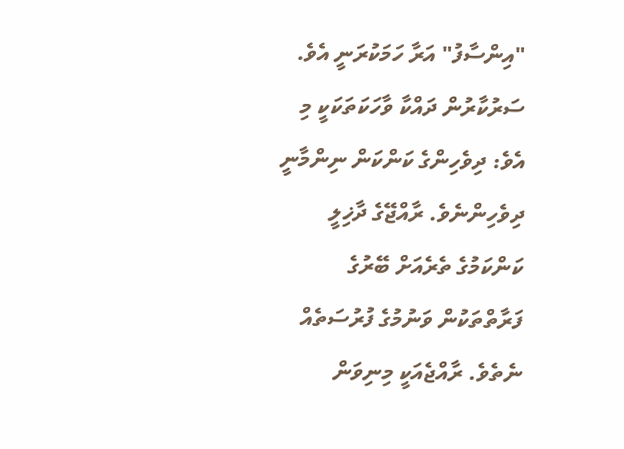"އިންސާފު" އަރާ ހަމަކުރަނީ އެވެ.
ސަރުކާރުން ދައްކާ ވާހަކަތަކަކީ މި އެވެ: ދިވެހިންގެ ކަންކަން ނިންމާނީ ދިވެހިންނެވެ. ރާއްޖޭގެ ދާޚިލީ ކަންކަމުގެ ތެރެއަށް ބޭރުގެ ފަރާތްތަކުން ވަނުމުގެ ފުރުސަތެއް ނެތެވެ. ރާއްޖެއަކީ މިނިވަން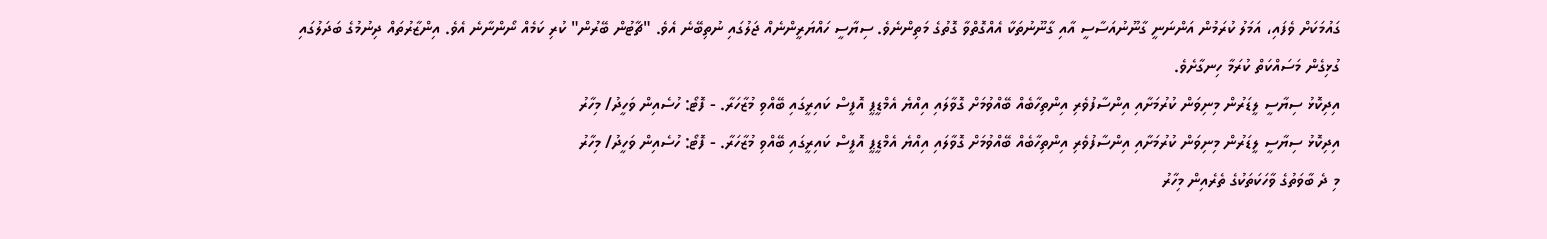ގައުމަކަށް ވެފައި، އަމަލު ކުރަމުން އަންނަނީ ގާނޫނުއަސާސީ އާއި ގާނޫނުތަކާ އެއްގޮތްވާ ގޮތުގެ މަތިންނެވެ. ސިޔާސީ ހައްޔަރީންނެއް ޖަލުގައި ނުތިބޭނެ އެވެ. "ޗާޓުން ބޭރުން" ކުރި ކަމެއް ނޯންނާނެ އެވެ. އިންޒާރުތައް ދިނުމުގެ ބަދަލުގައި ގުޅިގެން މަސައްކަތް ކުރަމާ ހިނގާށެވެ.
އިދިކޮޅު ސިޔާސީ ލީޑަރުން މިނިވަން ކުރުމަށާއި އިންސާފުވެރި އިންތިހާބެއް ބޭއްވުމަށް ގޮވާލައި އިއްޔެ އެމްޑީޕީ އޮފީސް ކައިރީގައި ބޭއްވި މުޒާހަރާ. - ފޮޓޯ: ހުސެއިން ވަހީދު/ މިހާރު
އިދިކޮޅު ސިޔާސީ ލީޑަރުން މިނިވަން ކުރުމަށާއި އިންސާފުވެރި އިންތިހާބެއް ބޭއްވުމަށް ގޮވާލައި އިއްޔެ އެމްޑީޕީ އޮފީސް ކައިރީގައި ބޭއްވި މުޒާހަރާ. - ފޮޓޯ: ހުސެއިން ވަހީދު/ މިހާރު
މި ދެ ބާވަތުގެ ވާހަކަތަކުގެ ތެރެއިން މިހާރު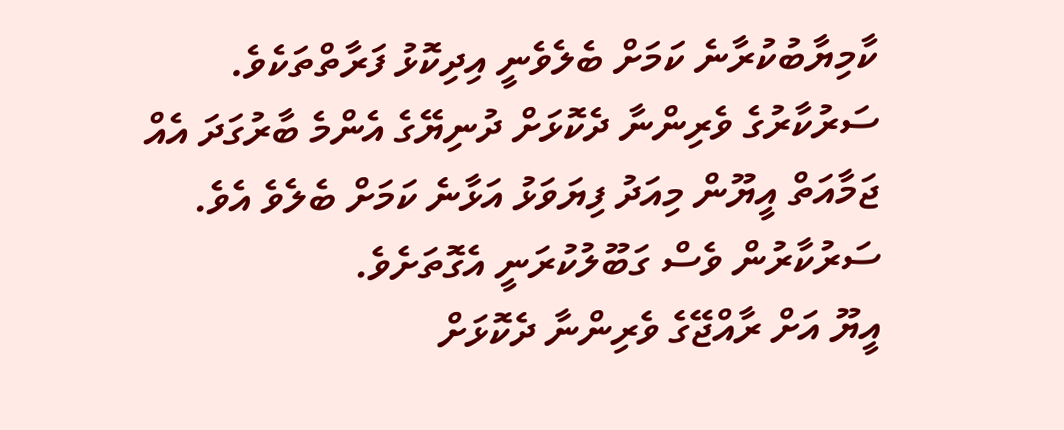ކާމިޔާބުކުރާނެ ކަމަށް ބެލެވެނީ އިދިކޮޅު ފަރާތްތަކެވެ. ސަރުކާރުގެ ވެރިންނާ ދެކޮޅަށް ދުނިޔޭގެ އެންމެ ބާރުގަދަ އެއް ޖަމާއަތް އީޔޫން މިއަދު ފިޔަވަޅު އަޅާނެ ކަމަށް ބެލެވެ އެވެ. ސަރުކާރުން ވެސް ގަބޫލުކުރަނީ އެގޮތަށެވެ.
އީޔޫ އަށް ރާއްޖޭގެ ވެރިންނާ ދެކޮޅަށް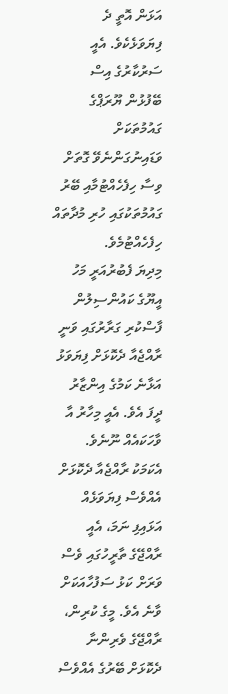އަޅަން އޮތީ ދެ ފިޔަވަޅެކެވެ. އެއީ ސަރުކާރުގެ އިސް ބޭފުޅުން ޔޫރަޕްގެ ގައުމުތަކަށް ވަޑައިނުގަންނެވޭ ގޮތަށް ވިސާ ހިފެހެއްޓުމާއި ބޭރު ގައުމުތަކުގައި ހުރި މުދާތައް ހިފެހެއްޓުމެވެ.
މިދިޔަ ފެބުރުއަރީ މަހު އީޔޫގެ ކައުންސިލުން ފާސްކުރި ގަރާރުގައި ވަނީ ރާއްޖެއާ ދެކޮޅަށް ފިޔަވަޅު އަޅާނެ ކަމުގެ އިންޒާރު ދީފަ އެވެ. އެއީ މިހާރު އާ ވާހަކައެއް ނޫނެވެ. އެކަމަކު ރާއްޖެއާ ދެކޮޅަށް އެއްވެސް ފިޔަވަޅެއް އަޅައިފި ނަމަ، އެއީ ރާއްޖޭގެ ތާރީހުގައި ވެސް ވަރަށް ކަޅު ސަފުހާއަކަށް ވާނެ އެވެ. މީގެ ކުރިން، ރާއްޖޭގެ ވެރިންނާ ދެކޮޅަށް ބޭރުގެ އެއްވެސް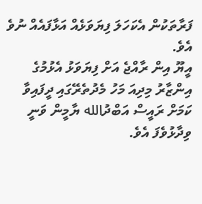ފަރާތަކުން އެކަހަލަ ފިޔަވަޅެއް އަޅާފައެއް ނުވެ އެވެ.
އީޔޫ އިން ރާއްޖެ އަށް ފިޔަވަޅު އެޅުމުގެ އިންޒާރު މިދިއަ މަހު މެދުތެރޭގައި ދީފައިވާ ކަމަށް ރައީސް އަބްދުالله ޔާމީން ވަނީ ވިދާޅުވެފަ އެވެ.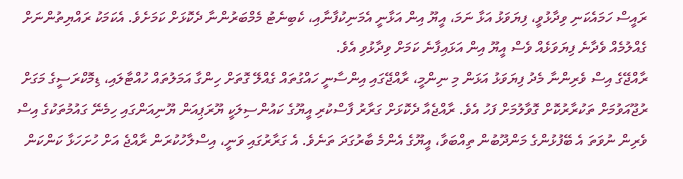ރައީސް ހަމައެކަނި ވިދާޅުވީ، ފިޔަވަޅު އަޅާ ނަމަ، އީޔޫ އިން އަޅާނީ އެމަނިކުފާނާއި، ކެބިނެޓު މެމްބަރުންނާ ދެކޮޅަށް ކަމަށެވެ. އެކަމަކު ރައްޔިތުންނަށް ގެއްލުމެއް ވެދާނެ ފިޔަވަޅެއް ވެސް އީޔޫ އިން އަޅައިފާނެ ކަމަށް ވިދާޅުވި އެވެ.
ރާއްޖޭގެ އިސް ވެރިންނާ މެދު ފިޔަވަޅު އަޅަން މި ނިންމީ، ރާއްޖޭގައި އިންސާނީ ހައްގުތައް ގެއްލޭ ގޮތަށް ހިންގާ އަމަލުތައް ހުއްޓާލައި، ޑިމޮކްރަސީގެ މަގަށް ރުޖޫއަވުމަށް ތަކުރާރުކޮށް ގޮވާލުމަށް ފަހު އެވެ. ރާއްޖެއާ ދެކޮޅަށް ގަރާރު ފާސްކުރި އީޔޫގެ ކައުންސިލަކީ ޔޫރަޕިއަން ޔޫނިއަންގައި ހިމެނޭ ގައުމުތަކުގެ އިސް ވެރިން ނުވަތަ އެ ބޭފުޅުންގެ މަންދޫބުން ތިއްބަވާ، އީޔޫގެ އެންމެ ބާރުގަދަ ތަނެވެ. އެ ގަރާރުގައި ވަނީ، އިސްލާހުކުރަން ރާއްޖެ އަށް ހުށަހަޅާ ކަންކަން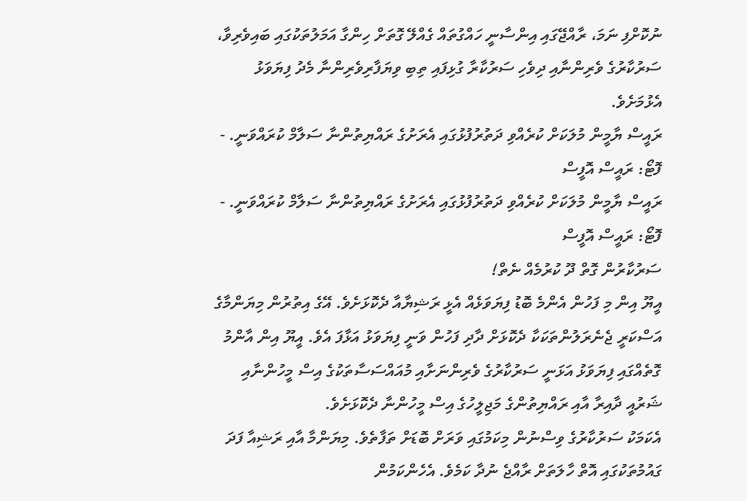ނުކޮށްފި ނަމަ، ރާއްޖޭގައި އިންސާނީ ހައްގުތައް ގެއްލޭ ގޮތަށް ހިންގާ އަމަލުތަކުގައި ބައިވެރިވާ، ސަރުކާރުގެ ވެރިންނާއި ދިވެހި ސަރުކާރާ ގުޅިފައި ތިބި ވިޔަފާރިވެރިންނާ މެދު ފިޔަވަޅު އެޅުމަށެވެ.
ރައީސް ޔާމީން މުލަކަށް ކުރެއްވި ދަތުރުފުޅުގައި އެރަށުގެ ރައްޔިތުންނާ ސަލާމް ކުރައްވަނީ. - ފޮޓޯ: ރައީސް އޮފީސް
ރައީސް ޔާމީން މުލަކަށް ކުރެއްވި ދަތުރުފުޅުގައި އެރަށުގެ ރައްޔިތުންނާ ސަލާމް ކުރައްވަނީ. - ފޮޓޯ: ރައީސް އޮފީސް
ސަރުކާރުން ގޮތް ދޫ ކުރުމެއް ނެތް!
އީޔޫ އިން މި ފަހުން އެންމެ ބޮޑު ފިޔަވަޅެއް އެޅީ ރަޝިޔާއާ ދެކޮޅަށެވެ. އޭގެ އިތުރުން މިޔަންމާގެ އަސްކަރީ ޖެނެރަލުންތަކަކާ ދެކޮޅަށް ދާދި ފަހުން ވަނީ ފިޔަވަޅު އަޅާފަ އެވެ. އީޔޫ އިން އާންމު ގޮތެއްގައި ފިޔަވަޅު އަޅަނީ ސަރުކާރުގެ ވެރިންނަށާއި މުއައްސަސާތަކުގެ އިސް މީހުންނާއި ޝަރުއީ ދާއިރާ އާއި ރައްޔިތުންގެ މަޖިލީހުގެ އިސް މީހުންނާ ދެކޮޅަށެވެ.
އެކަމަކު ސަރުކާރުގެ ވިސްނުން މިކަމުގައި ވަރަށް ބޮޑަށް ތަފާތެވެ. މިޔަންމާ އާއި ރަޝިއާ ފަދަ ގައުމުތަކުގައި އޮތް ހާލަތަށް ރާއްޖެ ނުދާ ކަމެވެ. އެހެންކަމުން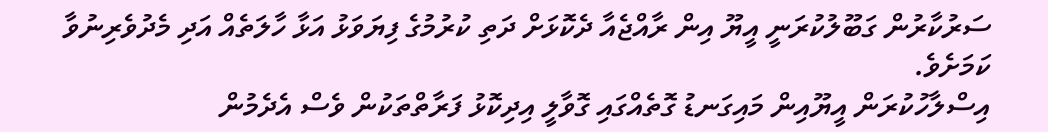ސަރުކާރުން ގަބޫލުކުރަނީ އީޔޫ އިން ރާއްޖެއާ ދެކޮޅަށް ދަތި ކުރުމުގެ ފިޔަވަޅު އަޅާ ހާލަތެއް އަދި މެދުވެރިނުވާ ކަމަށެވެ.
އިސްލާހުކުރަން އީޔޫއިން މައިގަނޑު ގޮތެއްގައި ގޮވާލީ އިދިކޮޅު ފަރާތްތަކުން ވެސް އެދެމުން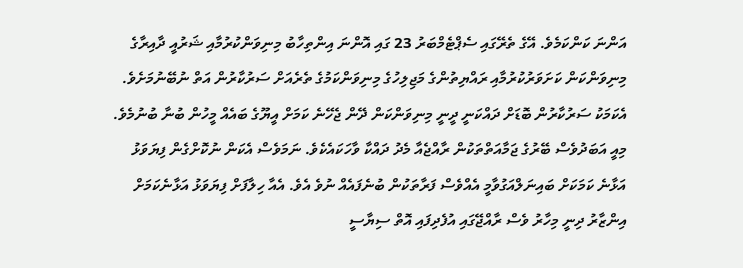އަންނަ ކަންކަމެވެ. އޭގެ ތެރޭގައި ސެޕްޓެމްބަރު 23 ގައި އޮންނަ އިންތިހާބު މިނިވަންކުރުމާއި ޝަރުއީ ދާއިރާގެ މިނިވަންކަން ކަށަވަރުކުރުމާއި ރައްޔިތުންގެ މަޖިލިހުގެ މިނިވަންކަމުގެ ތެރެއަށް ސަރުކާރުން އަތް ނުބޭނުމަށެވެ. އެކަމަކު ސަރުކާރުން ބޮޑަށް ދައްކަނީ ދީނީ މިނިވަންކަން ދޭން ޖެހޭނެ ކަމަށް އީޔޫގެ ބައެއް މީހުން ބުނާ ބުނުމެވެ. މިއީ އަބަދުވެސް ބޭރުގެ ޖަމާއަތްތަކުން ރާއްޖެއާ މެދު ދައްކާ ވާހަކައެކެވެ. ނަމަވެސް އެކަން ނުކޮށްގެން ފިޔަވަޅު އަޅާނެ ކަމަކަށް ބައިނަލްއަގުވާމީ އެއްވެސް ފަރާތަކުން ބުނެފައެއް ނުވެ އެވެ. އެއާ ހިލާފަށް ފިޔަވަޅު އަޅާނެކަމަށް އިންޒާރު ދިނީ މިހާރު ވެސް ރާއްޖޭގައި އުފެދިފައި އޮތް ސިޔާސީ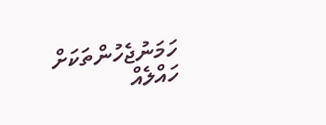ހަމަނުޖެހުންތަކަށް ހައްލެއް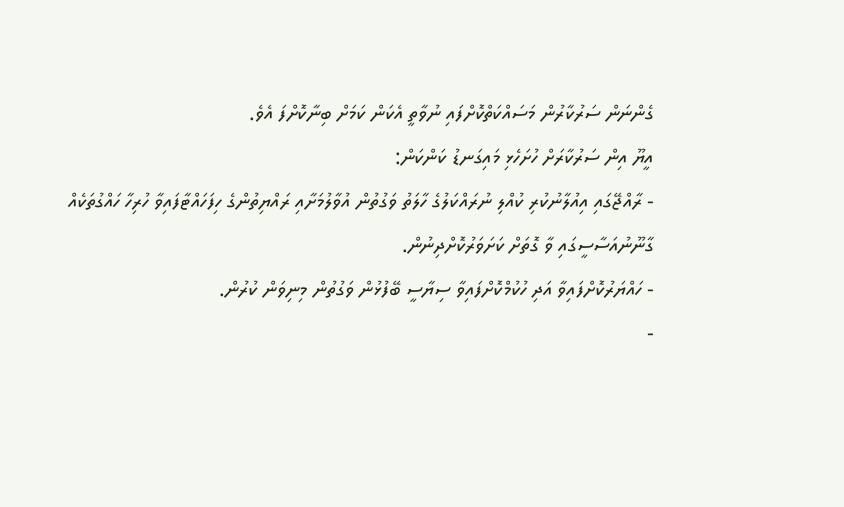ގެންނަން ސަރުކާރުން މަސައްކަތްކޮށްފައި ނުވާތީ އެކަން ކަމަށް ބިނާކޮށްފަ އެވެ.
އީޔޫ އިން ސަރުކާރަށް ހުށަހެޅި މައިގަނޑު ކަންކަން:
- ރާއްޖޭގައި އިއުލާނުކުރި ކުއްލި ނުރައްކަލުގެ ހާލަތު ވަގުތުން އުވާލުމަށާއި ރައްޔިތުންގެ ހިފަހައްޓާފައިވާ ހުރިހާ ހައްގުތަކެއް ގާނޫނުއަސާސީގައި ވާ ގޮތަށް ކަށަވަރުކޮށްދިނުން.
- ހައްޔަރުކޮށްފައިވާ އަދި ހުކުމްކޮށްފައިވާ ސިޔާސީ ބޭފުޅުން ވަގުތުން މިނިވަން ކުރުން.
-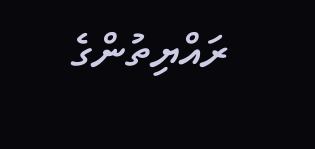ރައްޔިތުންގެ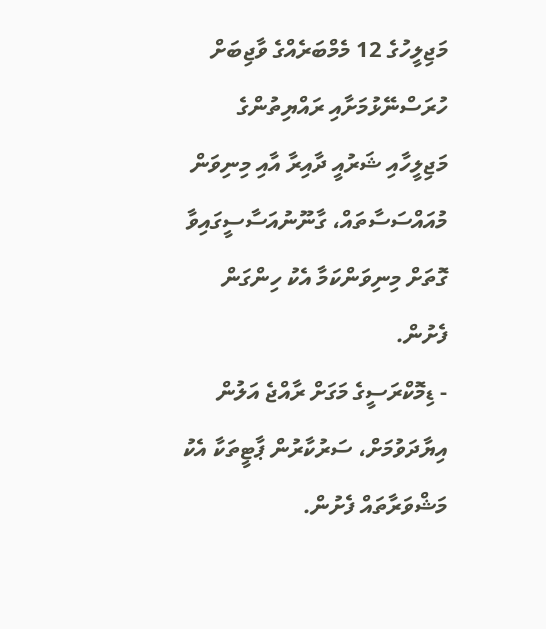މަޖިލީހުގެ 12 މެމްބަރެއްގެ ވާޖިބަށް ހުރަސްނޭޅުމަށާއި ރައްޔިތުންގެ މަޖިލީހާއި ޝަރުއީ ދާއިރާ އާއި މިނިވަން މުއައްސަސާތައް، ގާނޫނުއަސާސީގައިވާ ގޮތަށް މިނިވަންކަމާ އެކު ހިންގަން ފެށުން.
- ޑިމޮކްރަސީގެ މަގަށް ރާއްޖެ އަލުން އިޔާދަވުމަށް، ސަރުކާރުން ޕާޓީތަކާ އެކު މަޝްވަރާތައް ފެށުން.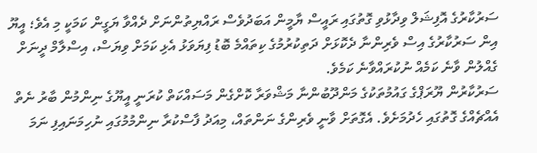ސަރުކާރުގެ އޮފިޝަލް ވިދާޅުވި ގޮތުގައި ރައީސް ޔާމީން އަބަދުވެސް ރައްޔިތުންނަށް ދެއްވާ ޔަގީން ކަމަކީ މި އެވެ؛ އީޔޫ އިން ސަރުކާރުގެ އިސް ވެރިންނާ ދެކޮޅަށް ދަތިކުރުމުގެ ކިތައްމެ ބޮޑު ފިޔަވަޅު އެޅި ކަމަށް ވިޔަސް، އިސްލާމް ދީނަށް ގެއްލުން ވާނެ ކަމެއް ނުކުރައްވާނެ ކަމެވެ.
ސަރުކާރުން ޔޫރަޕްގެ ގައުމުތަކުގެ މަންދޫބުންނާ މަޝްވަރާ ކޮށްގެން މަސައްކަތް ކުރަނީ އީޔޫގެ ނިންމުން ބާރު ނެތް އެއްޗެއްގެ ގޮތުގައި ހެދުމަށެވެ. އެގޮތަށް ވާނީ ވެރިންގެ ނަންތައް، މިއަދު ފާސްކުރާ ނިންމުމުގައި ނުހިމަނައިފި ނަމަ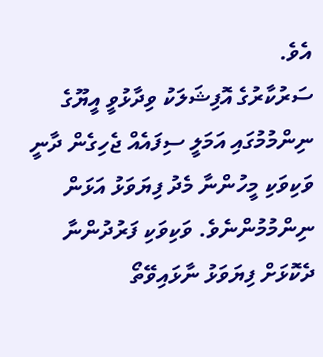އެވެ.
ސަރުކާރުގެ އޮފިޝަލަކު ވިދާޅުވީ އީޔޫގެ ނިންމުމުގައި އަމަލީ ސިފައެއް ޖެހިގެން ދާނީ ވަކިވަކި މީހުންނާ މެދު ފިޔަވަޅު އަޅަން ނިންމުމުންނެވެ. ވަކިވަކި ފަރުދުންނާ ދެކޮޅަށް ފިޔަވަޅު ނާޅައިވޭތޯ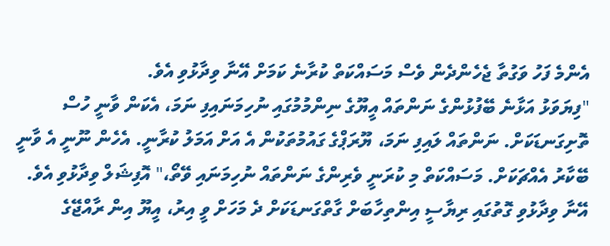އެންމެ ފަހު ވަގުތާ ޖެހެންދެން ވެސް މަސައްކަތް ކުރާނެ ކަމަށް އޭނާ ވިދާޅުވި އެވެ.
"ފިޔަވަޅު އަޅާނެ ބޭފުޅުންގެ ނަންތައް އީޔޫގެ ނިންމުމުގައި ނުހިމަނައިފި ނަމަ، އެކަން ވާނީ ހުސް ތޮށިގަނޑަކަށް. ނަންތައް ލައިފި ނަމަ، ޔޫރަޕްގެ ގައުމުތަކުން އެ އަށް އަމަލު ކުރާނީ. އެހެން ނޫނީ އެ ވާނީ ބޭކާރު އެއްޗަކަށް. މަސައްކަތް މި ކުރަނީ ވެރިންގެ ނަންތައް ނުހިމަނައި ވޭތޯ،" އޮފިޝަލް ވިދާޅުވި އެވެ.
އޭނާ ވިދާޅުވި ގޮތުގައި ރިޔާސީ އިންތިހާބަށް ގާތްގަނޑަކަށް ދެ މަހަށް ވީ އިރު، އީޔޫ އިން ރާއްޖޭގެ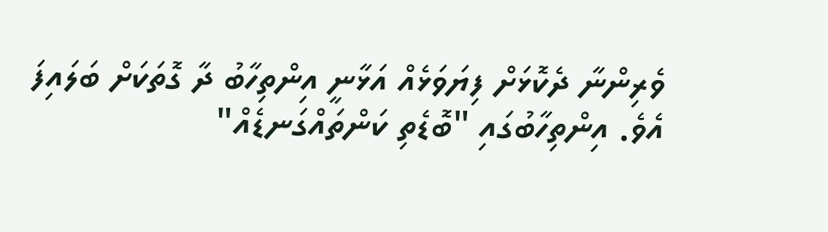ވެރިންނާ ދެކޮޅަށް ފިޔަވަޅެއް އަޅާނީ އިންތިހާބު ދާ ގޮތަކަށް ބަލައިފަ އެވެ. އިންތިހާބުގައި "ބޮޑެތި ކަންތައްގަނޑެއް"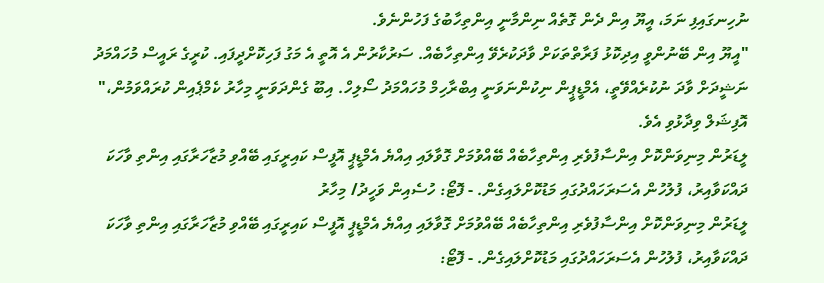ނުހިނގައިފި ނަމަ، އީޔޫ އިން ދެން ގޮތެއް ނިންމާނީ އިންތިހާބުގެ ފަހުންނެވެ.
"އީޔޫ އިން ބޭނުންވީ އިދިކޮޅު ފަރާތްތަކަށް ވާދަކުރެވޭ އިންތިހާބެއް. ސަރުކާރުން އެ އޮތީ އެ މަގު ފަހިކޮށްދީފައި. ކުރީގެ ރައީސް މުހައްމަދު ނަޝީދަށް ވާދަ ނުކުރެއްވޭތީ، އެމްޑީޕީން ނިކުންނަވަނީ އިބްރާހިމް މުހައްމަދު ސޯލިހް. އިބޫ ގެންދަވަނީ މިހާރު ކެމްޕެއިން ކުރައްވަމުން،" އޮފިޝަލް ވިދާޅުވި އެވެ.
ލީޑަރުން މިނިވަންކޮށް އިންސާފުވެރި އިންތިހާބެއް ބޭއްވުމަށް ގޮވާލައި އިއްޔެ އެމްޑީޕީ އޮފީސް ކައިރީގައި ބޭއްވި މުޒާހަރާގައި އިންތި ވާހަކަ ދައްކަވާއިރު، ފުލުހުން އެސަރަހައްދުގައި މަޑުކޮށްލައިގެން. - ފޮޓޯ: ހުސެއިން ވަހީދު/ މިހާރު
ލީޑަރުން މިނިވަންކޮށް އިންސާފުވެރި އިންތިހާބެއް ބޭއްވުމަށް ގޮވާލައި އިއްޔެ އެމްޑީޕީ އޮފީސް ކައިރީގައި ބޭއްވި މުޒާހަރާގައި އިންތި ވާހަކަ ދައްކަވާއިރު، ފުލުހުން އެސަރަހައްދުގައި މަޑުކޮށްލައިގެން. - ފޮޓޯ: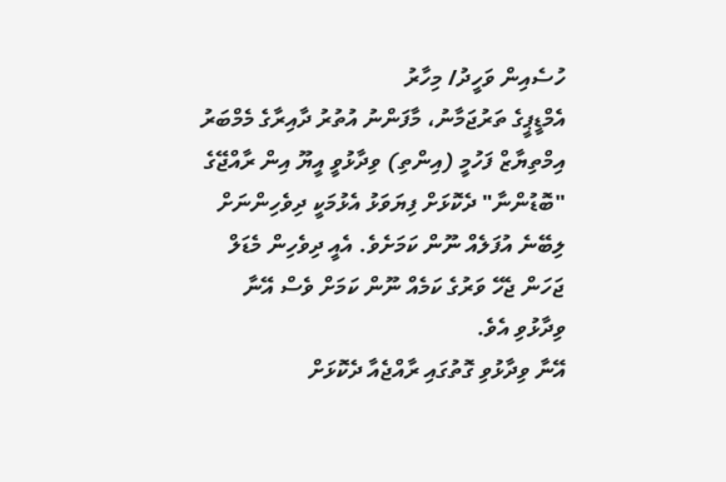ހުސެއިން ވަހީދު/ މިހާރު
އެމްޑީޕީގެ ތަރުޖަމާނު، މާފަންނު އުތުރު ދާއިރާގެ މެމްބަރު އިމްތިޔާޒް ފަހުމީ (އިންތި) ވިދާޅުވީ އީޔޫ އިން ރާއްޖޭގެ "ބޮޑުންނާ" ދެކޮޅަށް ފިޔަވަޅު އެޅުމަކީ ދިވެހިންނަށް ލިބޭނެ އުފަލެއް ނޫން ކަމަށެވެ. އެއީ ދިވެހިން މެޑަލް ޖަހަން ޖެހޭ ވަރުގެ ކަމެއް ނޫން ކަމަށް ވެސް އޭނާ ވިދާޅުވި އެވެ.
އޭނާ ވިދާޅުވި ގޮތުގައި ރާއްޖެއާ ދެކޮޅަށް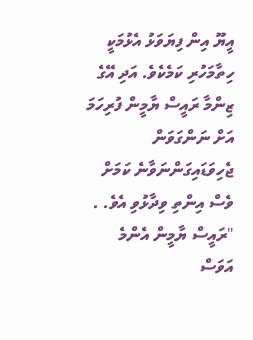އީޔޫ އިން ފިޔަވަޅު އެޅުމަކީ ހިތާމަހުރި ކަމެކެވެ. އަދި އޭގެ ޒިންމާ ރައީސް ޔާމީން ފުރިހަމަ އަށް ނަންގަވަން ޖެހިވަޑައިގަންނަވާނެ ކަމަށް ވެސް އިންތި ވިދާޅުވި އެވެ. .
"ރައީސް ޔާމީން އެންމެ އަވަސް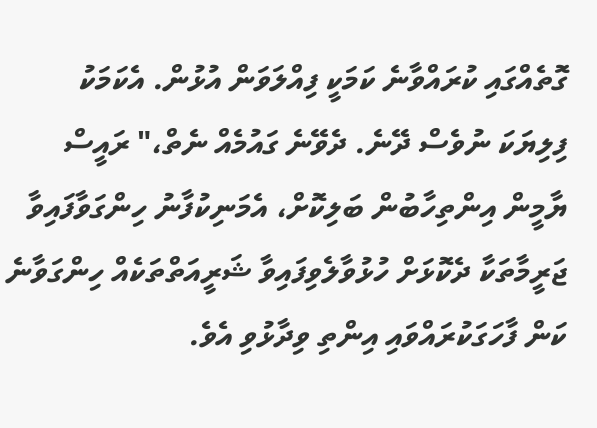ގޮތެއްގައި ކުރައްވާނެ ކަމަކީ ފިއްލަވަން އުޅުން. އެކަމަކު ފިލިޔަކަ ނުވެސް ދޭނެ. ދެވޭނެ ގައުމެއް ނެތް،" ރައީސް ޔާމީން އިންތިހާބުން ބަލިކޮށް، އެމަނިކުފާނު ހިންގަވާފައިވާ ޖަރީމާތަކާ ދެކޮޅަށް ހުޅުވާލެވިފައިވާ ޝަރީއަތްތަކެއް ހިންގަވާނެ ކަން ފާހަގަކުރައްވައި އިންތި ވިދާޅުވި އެވެ.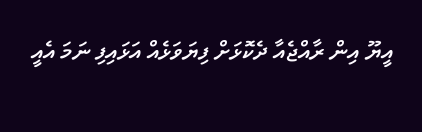އީޔޫ އިން ރާއްޖެއާ ދެކޮޅަށް ފިޔަވަޅެއް އަޅައިފި ނަމަ އެއީ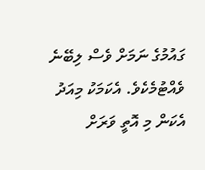ގައުމުގެ ނަމަށް ވެސް ލިބޭނެ ވެއްޓުމެކެވެ. އެކަމަކު މިއަދު އެކަން މި އޮތީ ވަރަށް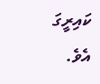ކައިރީގަ އެވެ.